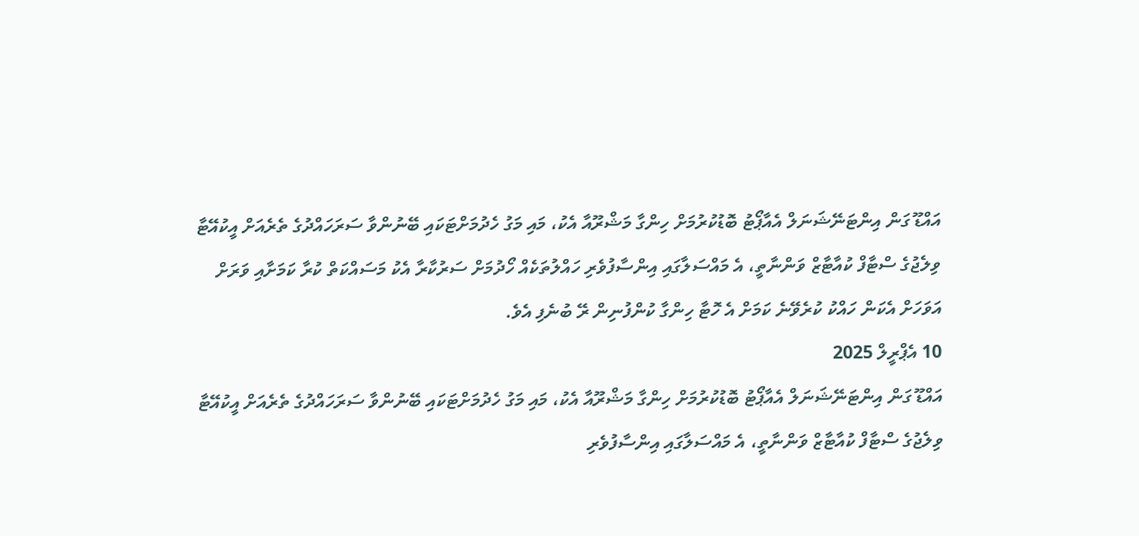އައްޑޫ ގަން އިންޓަނޭޝަނަލް އެއާޕޯޓު ބޮޑުކުރުމަށް ހިންގާ މަޝްރޫއާ އެކު، މައި މަގު ހެދުމަށްޓަކައި ބޭނުންވާ ސަރަހައްދުގެ ތެރެއަށް އީކުއޭޓާ ވިލެޖުގެ ސްޓާފް ކުއާޓާޒް ވަންނާތީ، އެ މައްސަލާގައި އިންސާފުވެރި ހައްލުތަކެއް ހޯދުމަށް ސަރުކާރާ އެކު މަސައްކަތް ކުރާ ކަމަށާއި ވަރަށް އަވަހަށް އެކަން ހައްކު ކުރެވޭނެ ކަމަށް އެ ހޮޓާ ހިންގާ ކުންފުނިން ރޭ ބުނެފި އެވެ.
10 އެޕްރީލް 2025
އައްޑޫ ގަން އިންޓަނޭޝަނަލް އެއާޕޯޓު ބޮޑުކުރުމަށް ހިންގާ މަޝްރޫއާ އެކު، މައި މަގު ހެދުމަށްޓަކައި ބޭނުންވާ ސަރަހައްދުގެ ތެރެއަށް އީކުއޭޓާ ވިލެޖުގެ ސްޓާފް ކުއާޓާޒް ވަންނާތީ، އެ މައްސަލާގައި އިންސާފުވެރި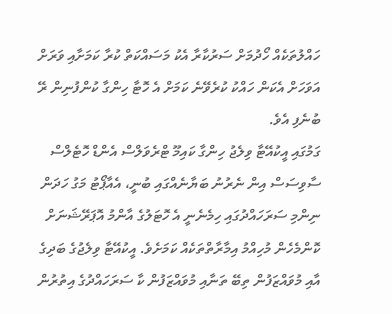ހައްލުތަކެއް ހޯދުމަށް ސަރުކާރާ އެކު މަސައްކަތް ކުރާ ކަމަށާއި ވަރަށް އަވަހަށް އެކަން ހައްކު ކުރެވޭނެ ކަމަށް އެ ހޮޓާ ހިންގާ ކުންފުނިން ރޭ ބުނެފި އެވެ.
ގަމުގައި އީކުއޭޓާ ވިލެޖު ހިންގާ ކައިމޫ ޓްރެވަލްސް އެންޑް ހޮޓެލްސް ސާވިސަސް އިން ނެރުނު ބަޔާނެއްގައި ބުނީ، އެއާޕޯޓު މަގު ހަދަން ނިންމި ސަރަހައްދުގައި ހިމެނެނީ އެ ހޮޓަލުގެ އާންމު އޮޕަރޭޝަނަށް ކޮންމެހެން މުހިއްމު އިމާރާތްތަކެއް ކަމަށެވެ. އީކުއޭޓާ ވިލެޖުގެ ބަދިގެ އާއި މުވައްޒަފުން ތިބޭ ތަނާއި މުވައްޒަފުން ކާ ސަރަހައްދުގެ އިތުރުން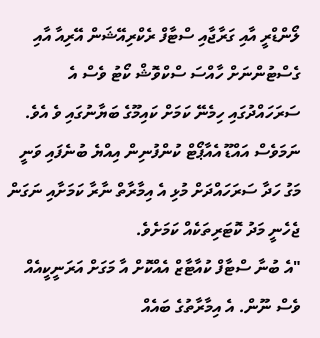ލޯންޑްރީ އާއި ގަރާޖާއި ސްޓާފް ރެކްރިއޭޝަން އޭރިއާ އާއި ގެސްޓުންނަށް ހާއްސަ ސްކްވޮޝް ކޯޓު ވެސް އެ ސަރަހައްދުގައި ހިމެނޭ ކަމަށް ކައިމޫގެ ބަޔާނުގައި ވެ އެވެ.
ނަމަވެސް އައްޑޫ އެއާޕޯޓް ކުންފުނިން އިއްޔެ ބުނެފައި ވަނީ މަގު ހަދާ ސަރަހައްދަށް މުޅި އެ އިމާރާތް ނާރާ ކަމަށާއި ނަގަން ޖެހެނީ މަދު ކޮޓަރިތަކެއް ކަމަށެވެ.
"އެ ބުނާ ސްޓާފް ކުއާޓާޒް އެއްކޮށް އާ މަގަށް އަރަނީކީއެއް ވެސް ނޫން. އެ އިމާރާތުގެ ބައެއް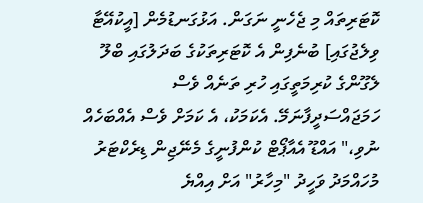ކޮޓަރިތައް މި ޖެހެނީ ނަގަން. އަޅުގަނޑުމެން [އީކުއޭޓާ ވިލެޖުގައި] ބުނެފިން އެ ކޮޓަރިތަކުގެ ބަދަލުގައި ބްލޫ ލެގޫންގެ ކުރިމަތީގައި ހުރި ތަނެއް ވެސް ހަމަޖައްސަދީފާނަމޭ. އެކަމަކު، އެ ކަމަށް ވެސް އެއްބަހެއް ނުވި،" އައްޑޫ އެއާޕޯޓް ކުންފުނީގެ މެނޭޖިން ޑިރެކްޓަރު މުހައްމަދު ވަހީދު "މިހާރު" އަށް އިއްޔެ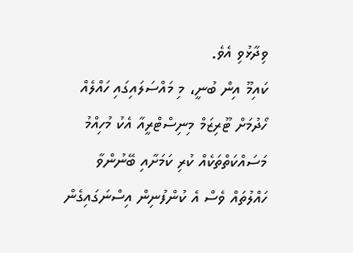ވިދާޅުވި އެވެ.
ކައިމޫ އިން ބުނީ، މި މައްސަލައިގައި ހައްލެއް ހޯދުމަށް ޓޫރިޒަމް މިނިސްޓްރީއާ އެކު މުހިއްމު މަސައްކަތްތަކެއް ކުރި ކަމަށާއި ބޭނުންވާ ހައްލުތައް ވެސް އެ ކުންފުނިން އިސްނަގައިގެން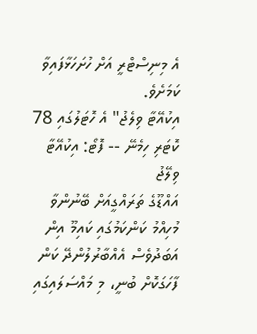އެ މިނިސްޓްރީ އަށް ހުށަހަޅާފައިވާ ކަމަށެވެ.
އިކުއޭޓާ ވިލެޖު" އެ ހޮޓަލުގައި 78 ކޮޓަރި ހިމެނޭ -- ފޮޓޯ: އިކުއޭޓާ ވިލޭޖު
އައްޑޫގެ ތަރައްގީއަށް ބޭނުންވާ މުހިއްމު ކަންކަމުގައި ކައިމޫ އިން އަބަދުވެސް އެއްބާރުލުންދޭ ކަން ފާހަގަކޮށް ބުނީ، މި މައްސަލައިގައި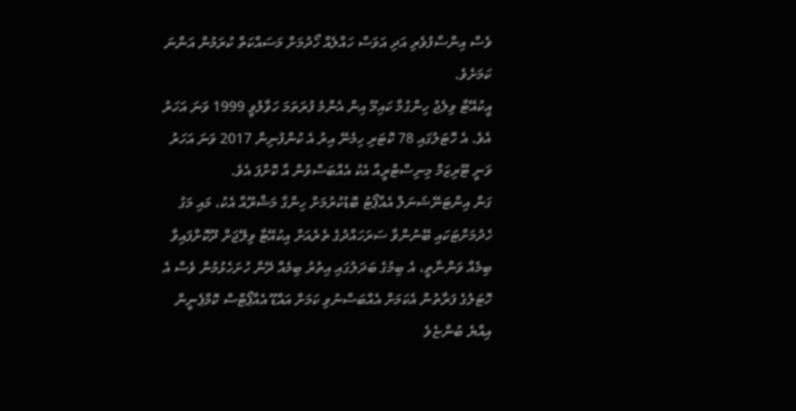ވެސް އިންސާފުވެރި އަދި އަވަސް ހައްލެއް ހޯދުމަށް މަސައްކަތް ކުރަމުން އަންނަ ކަމަށެވެ.
އީކުއޭޓާ ވިލެޖު ހިންގުމާ ކައިމޫ އިން އެންމެ ފުރަތަމަ ހަވާލުވީ 1999 ވަނަ އަހަރު އެވެ. އެ ހޮޓަލުގައި 78 ކޮޓަރި ހިމެނޭ އިރު އެ ކުންފުނިން 2017 ވަނަ އަހަރު ވަނީ ޓޫރިޒަމް މިނިސްޓްރީއާ އެކު އެއްބަސްވުން އާ ކޮށްފަ އެވެ.
ގަން އިންޓަނޭޝަނަލް އެއާޕޯޓު ބޮޑުކުރުމަށް ހިންގާ މަޝްރޫއާ އެކު، މައި މަގު ހެދުމަށްޓަކައި ބޭނުންވާ ސަރަހައްދުގެ ތެރެއަށް އިކުއޭޓާ ވިލޭޖަށް ދޫކޮށްފައިވާ ބިމެއް ވަންނާތީ، އެ ބިމުގެ ބަދަލުގައި އިތުރު ބިމެއް ދޭން ހުށަހެޅުމުން ވެސް އެ ހޮޓަލުގެ ފަރާތުން އެކަމަށް އެއްބަސްނުވި ކަމަށް އައްޑޫ އެއާޕޯޓްސް ކޮމްޕެނީން އިއްޔެ ބުންޏެވެ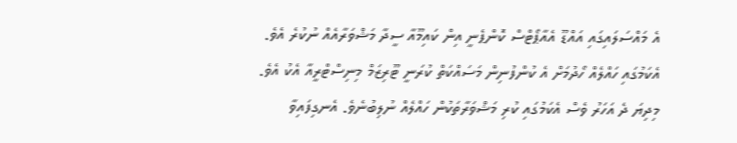އެ މައްސަލައިގައި އައްޑޫ އެއާޕޯޓްސް ކޮންޕެނީ އިން ކައިމޫއާ ސީދާ މަޝްވަރާއެއް ނުކުރެ އެވެ. އެކަމުގައި ހައްލެއް ހޯދުމަށް އެ ކުންފުނިން މަސައްކަތް ކުރަނީ ޓޫރިޒަމް މިނިސްޓްރީއާ އެކު އެވެ. މިދިޔަ ދެ އަހަރު ވެސް އެކަމުގައި ކުރި މަޝްވަރާތަކުން ހައްލެއް ނުލިބުނެވެ. އެނގިފައިވާ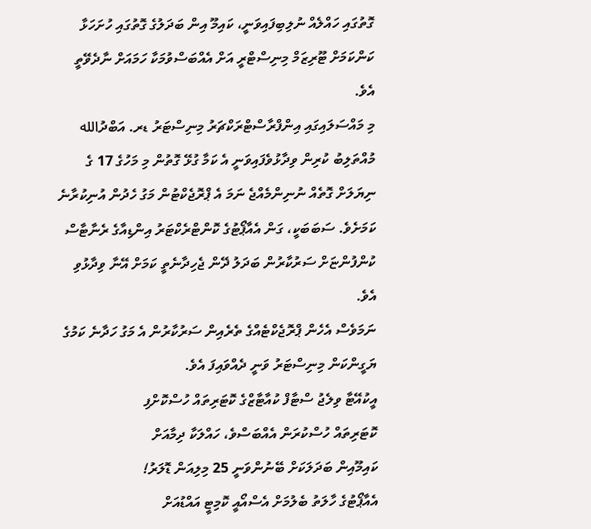ގޮތުގައި ހައްލެއް ނުލިބިފައިވަނީ، ކައިމޫ އިން ބަދަލުގެ ގޮތުގައި ހުށަހަޅާ ކަންކަމަށް ޓޫރިޒަމް މިނިސްޓްރީ އަށް އެއްބަސްވުމަކާ ހަމައަށް ނާދެވޭތީ އެވެ.
މި މައްސަލައިގައި އިންފްރާސްޓްރަކްޗަރު މިނިސްޓަރު ޑރ. އަބްދުالله މުއްތަލިބު ކުރިން ވިދާޅުވެފައިވަނީ އެ ކަމާ ގުޅޭ ގޮތުން މި މަހުގެ 17 ގެ ނިޔަލަށް ގޮތެއް ނުނިންމެއްޖެ ނަމަ އެ ޕްރޮޖެކްޓުން މަގު ހެދުން އުނިކުރާނެ ކަމަށެވެ. ސަބަބަކީ، ގަން އެއާޕޯޓުގެ ކޮންޓްރެކްޓަރު އިންޑިއާގެ ރެނާޓާސް ކުންފުންޏަށް ސަރުކާރުން ބަދަލު ދޭން ޖެހިދާނެތީ ކަމަށް އޭނާ ވިދާޅުވި އެވެ.
ނަމަވެސް އެހެން ޕްރޮޖެކްޓެއްގެ ތެރެއިން ސަރުކާރުން އެ މަގު ހަދާނެ ކަމުގެ ޔަގީންކަން މިނިސްޓަރު ވަނީ ދެއްވައިފަ އެވެ.
އީކުއޭޓާ ވިލެޖު ސްޓާފް ކުއާޓާޒްގެ ކޮޓަރިތައް ހުސްކޮށްފި
ކޮޓަރިތައް ހުސްކުރަން އެއްބަސްވެ، ހައްލަކާ ދިމާއަށް
ކައިމޫއިން ބަދަލަކަށް ބޭނުންވަނީ 25 މިލިއަން ޑޮލަރު!
އެއާޕޯޓުގެ ހާލަތު ބެލުމަށް އެސްއޯއީ ކޮމިޓީ އައްޑުއަށް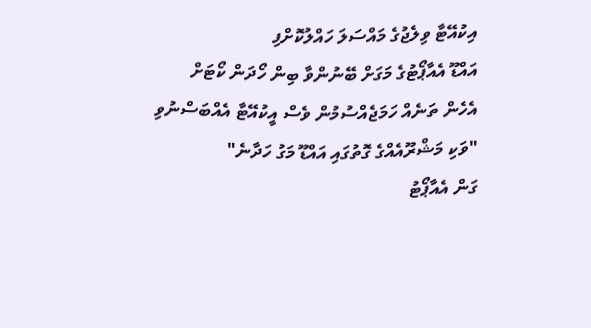އިކުއޭޓާ ވިލެޖުގެ މައްސަލަ ހައްލުކޮށްފި
އައްޑޫ އެއާޕޯޓުގެ މަގަށް ބޭނުންވާ ބިން ހޯދަން ކޯޓަށް
އެހެން ތަނެއް ހަމަޖެއްސުމުން ވެސް އީކުއޭޓާ އެއްބަސްނުވި
"ވަކި މަޝްރޫއެއްގެ ގޮތުގައި އައްޑޫ މަގު ހަދާނެ"
ގަން އެއާޕޯޓު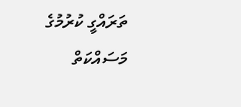ތަރައްގީ ކުރުމުގެ މަސައްކަތް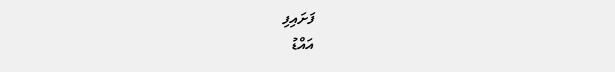ފަށައިފި
އައްޑު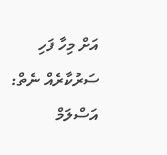އަށް މިހާ ފަހި ސަރުކާރެއް ނެތް: އަސްލަމް